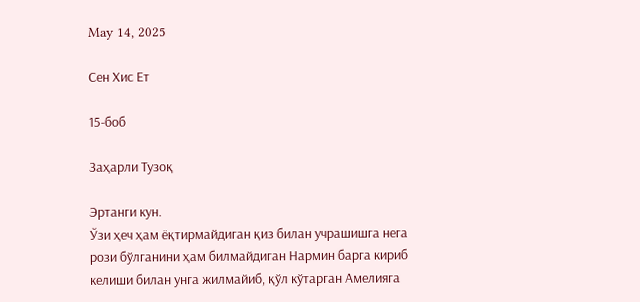May 14, 2025

Сен Хис Ет

15-боб

Заҳарли Тузоқ

Эртанги кун.
Ўзи ҳеч ҳам ёқтирмайдиган қиз билан учрашишга нега рози бўлганини ҳам билмайдиган Нармин барга кириб келиши билан унга жилмайиб, қўл кўтарган Амелияга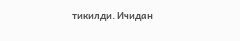тикилди. Ичидан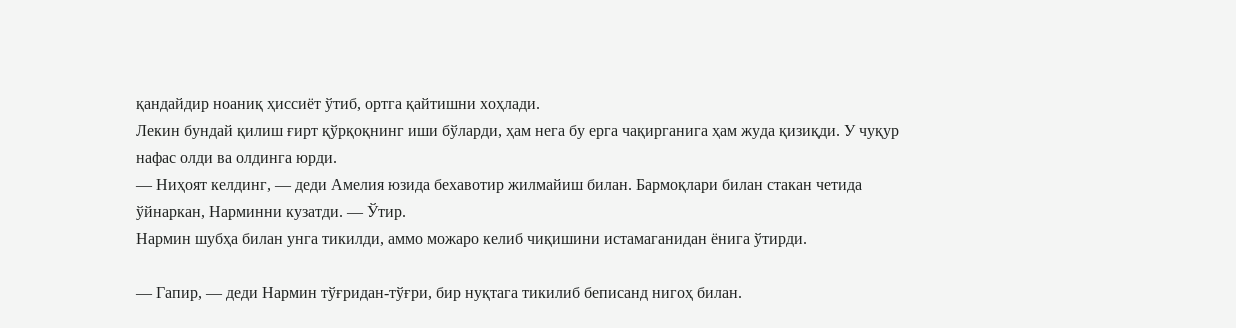қандайдир ноаниқ ҳиссиёт ўтиб, ортга қайтишни хоҳлади.
Лекин бундай қилиш ғирт қўрқоқнинг иши бўларди, ҳам нега бу ерга чақирганига ҳам жуда қизиқди. У чуқур нафас олди ва олдинга юрди.
— Ниҳоят келдинг, — деди Амелия юзида бехавотир жилмайиш билан. Бармоқлари билан стакан четида ўйнаркан, Нарминни кузатди. — Ўтир.
Нармин шубҳа билан унга тикилди, аммо можаро келиб чиқишини истамаганидан ёнига ўтирди.

— Гапир, — деди Нармин тўғридан-тўғри, бир нуқтага тикилиб беписанд нигоҳ билан.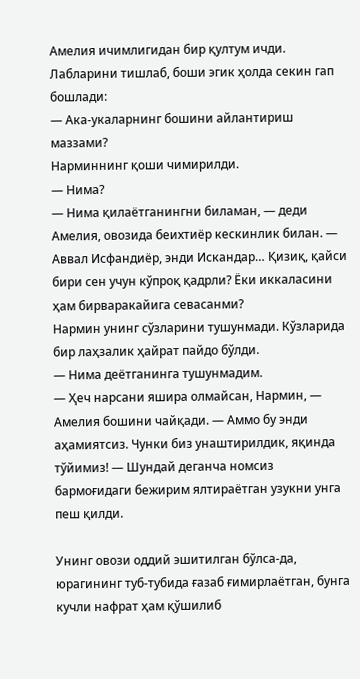Амелия ичимлигидан бир қултум ичди. Лабларини тишлаб, боши эгик ҳолда секин гап бошлади:
— Ака-укаларнинг бошини айлантириш маззами?
Нарминнинг қоши чимирилди.
— Нима?
— Нима қилаётганингни биламан, — деди Амелия, овозида беихтиёр кескинлик билан. — Аввал Исфандиёр, энди Искандар… Қизиқ, қайси бири сен учун кўпроқ қадрли? Ёки иккаласини ҳам бирваракайига севасанми?
Нармин унинг сўзларини тушунмади. Кўзларида бир лаҳзалик ҳайрат пайдо бўлди.
— Нима деётганинга тушунмадим.
— Ҳеч нарсани яшира олмайсан, Нармин, — Амелия бошини чайқади. — Аммо бу энди аҳамиятсиз. Чунки биз унаштирилдик, яқинда тўйимиз! — Шундай деганча номсиз бармоғидаги бежирим ялтираётган узукни унга пеш қилди.

Унинг овози оддий эшитилган бўлса-да, юрагининг туб-тубида ғазаб ғимирлаётган, бунга кучли нафрат ҳам қўшилиб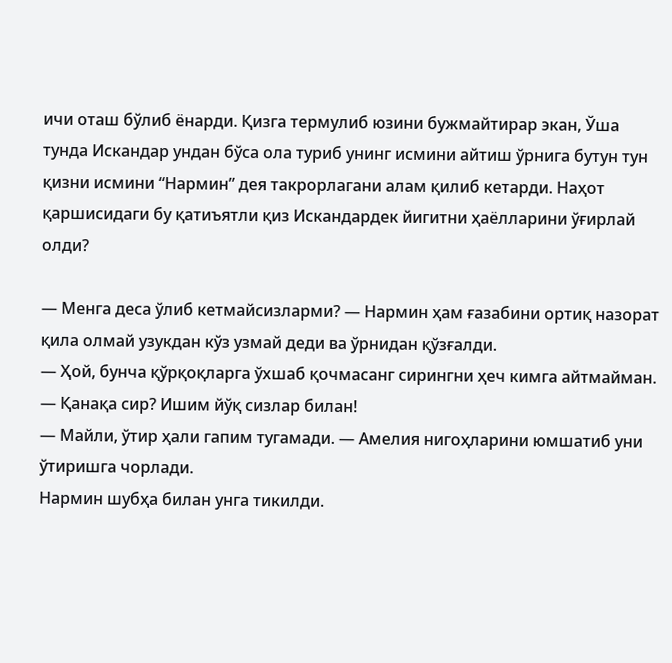ичи оташ бўлиб ёнарди. Қизга термулиб юзини бужмайтирар экан, Ўша тунда Искандар ундан бўса ола туриб унинг исмини айтиш ўрнига бутун тун қизни исмини “Нармин” дея такрорлагани алам қилиб кетарди. Наҳот қаршисидаги бу қатиъятли қиз Искандардек йигитни ҳаёлларини ўғирлай олди?

— Менга деса ўлиб кетмайсизларми? — Нармин ҳам ғазабини ортиқ назорат қила олмай узукдан кўз узмай деди ва ўрнидан қўзғалди.
— Ҳой, бунча қўрқоқларга ўхшаб қочмасанг сирингни ҳеч кимга айтмайман.
— Қанақа сир? Ишим йўқ сизлар билан!
— Майли, ўтир ҳали гапим тугамади. — Амелия нигоҳларини юмшатиб уни ўтиришга чорлади.
Нармин шубҳа билан унга тикилди.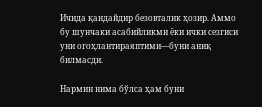Ичида қандайдир безовталик ҳозир. Аммо бу шунчаки асабийликми ёки ички сезгиси уни огоҳлантираяптими—буни аниқ билмасди.

Нармин нима бўлса ҳам буни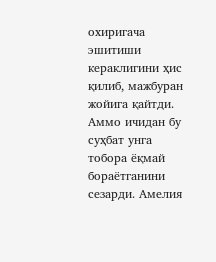охиригача эшитиши кераклигини ҳис қилиб, мажбуран жойига қайтди. Аммо ичидан бу суҳбат унга тобора ёқмай бораётганини сезарди. Амелия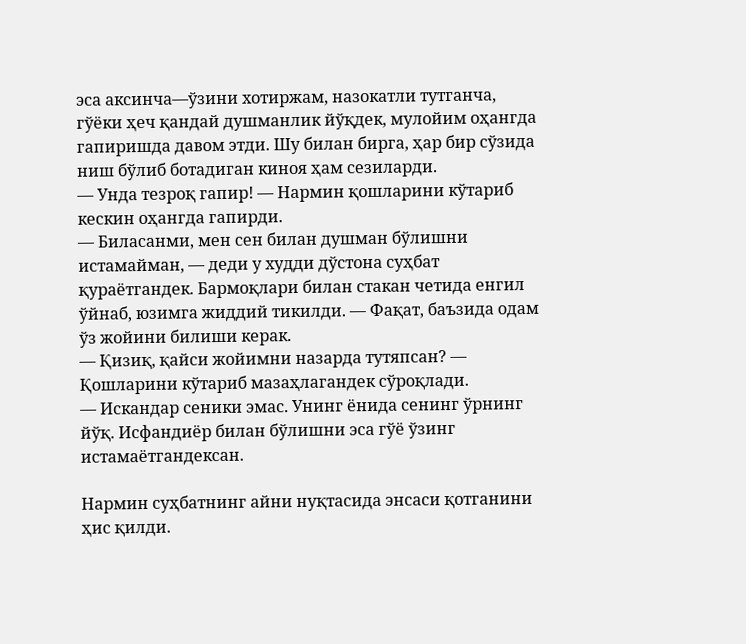эса аксинча—ўзини хотиржам, назокатли тутганча, гўёки ҳеч қандай душманлик йўқдек, мулойим оҳангда гапиришда давом этди. Шу билан бирга, ҳар бир сўзида ниш бўлиб ботадиган киноя ҳам сезиларди.
— Унда тезроқ гапир! — Нармин қошларини кўтариб кескин оҳангда гапирди.
— Биласанми, мен сен билан душман бўлишни истамайман, — деди у худди дўстона суҳбат қураётгандек. Бармоқлари билан стакан четида енгил ўйнаб, юзимга жиддий тикилди. — Фақат, баъзида одам ўз жойини билиши керак.
— Қизиқ, қайси жойимни назарда тутяпсан? — Қошларини кўтариб мазаҳлагандек сўроқлади.
— Искандар сеники эмас. Унинг ёнида сенинг ўрнинг йўқ. Исфандиёр билан бўлишни эса гўё ўзинг истамаётгандексан.

Нармин суҳбатнинг айни нуқтасида энсаси қотганини ҳис қилди.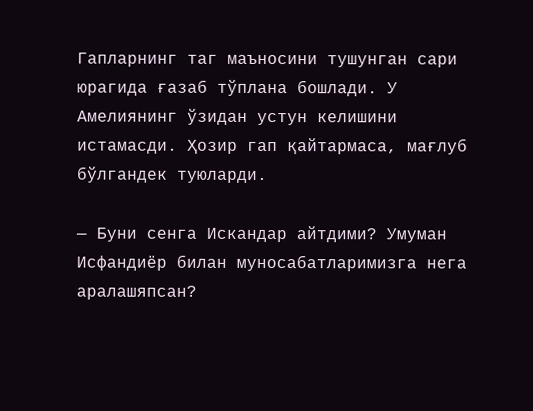Гапларнинг таг маъносини тушунган сари юрагида ғазаб тўплана бошлади. У Амелиянинг ўзидан устун келишини истамасди. Ҳозир гап қайтармаса, мағлуб бўлгандек туюларди.

— Буни сенга Искандар айтдими? Умуман Исфандиёр билан муносабатларимизга нега аралашяпсан?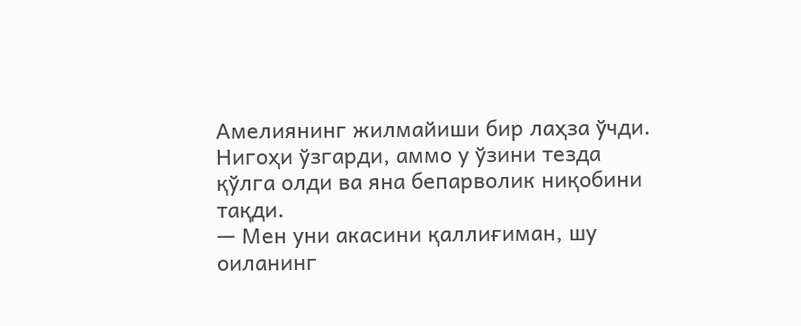Амелиянинг жилмайиши бир лаҳза ўчди. Нигоҳи ўзгарди, аммо у ўзини тезда қўлга олди ва яна бепарволик ниқобини тақди.
— Мен уни акасини қаллиғиман, шу оиланинг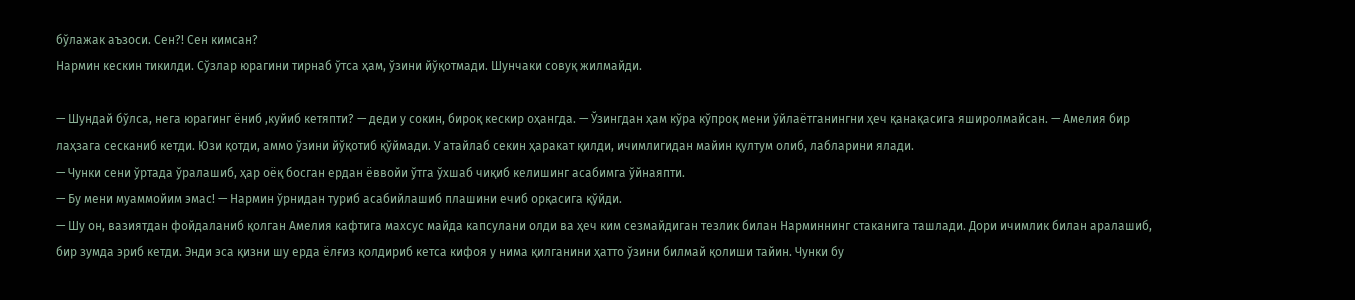бўлажак аъзоси. Сен?! Сен кимсан?
Нармин кескин тикилди. Сўзлар юрагини тирнаб ўтса ҳам, ўзини йўқотмади. Шунчаки совуқ жилмайди.

— Шундай бўлса, нега юрагинг ёниб ,куйиб кетяпти? — деди у сокин, бироқ кескир оҳангда. — Ўзингдан ҳам кўра кўпроқ мени ўйлаётганингни ҳеч қанақасига яширолмайсан. — Амелия бир лаҳзага сесканиб кетди. Юзи қотди, аммо ўзини йўқотиб қўймади. У атайлаб секин ҳаракат қилди, ичимлигидан майин қултум олиб, лабларини ялади.
— Чунки сени ўртада ўралашиб, ҳар оёқ босган ердан ёввойи ўтга ўхшаб чиқиб келишинг асабимга ўйнаяпти.
— Бу мени муаммойим эмас! — Нармин ўрнидан туриб асабийлашиб плашини ечиб орқасига қўйди.
— Шу он, вазиятдан фойдаланиб қолган Амелия кафтига махсус майда капсулани олди ва ҳеч ким сезмайдиган тезлик билан Нарминнинг стаканига ташлади. Дори ичимлик билан аралашиб, бир зумда эриб кетди. Энди эса қизни шу ерда ёлғиз қолдириб кетса кифоя у нима қилганини ҳатто ўзини билмай қолиши тайин. Чунки бу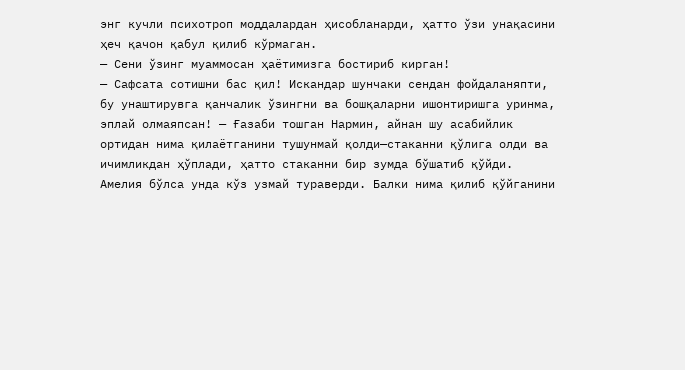энг кучли психотроп моддалардан ҳисобланарди, ҳатто ўзи унақасини ҳеч қачон қабул қилиб кўрмаган.
— Сени ўзинг муаммосан ҳаётимизга бостириб кирган!
— Сафсата сотишни бас қил! Искандар шунчаки сендан фойдаланяпти, бу унаштирувга қанчалик ўзингни ва бошқаларни ишонтиришга уринма, эплай олмаяпсан! — Ғазаби тошган Нармин, айнан шу асабийлик ортидан нима қилаётганини тушунмай қолди—стаканни қўлига олди ва ичимликдан ҳўплади, ҳатто стаканни бир зумда бўшатиб қўйди. Амелия бўлса унда кўз узмай тураверди. Балки нима қилиб қўйганини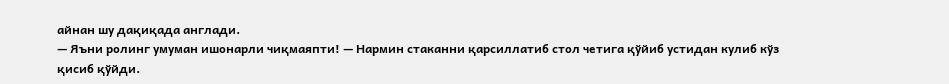айнан шу дақиқада англади.
— Яъни ролинг умуман ишонарли чиқмаяпти! — Нармин стаканни қарсиллатиб стол четига қўйиб устидан кулиб кўз қисиб қўйди.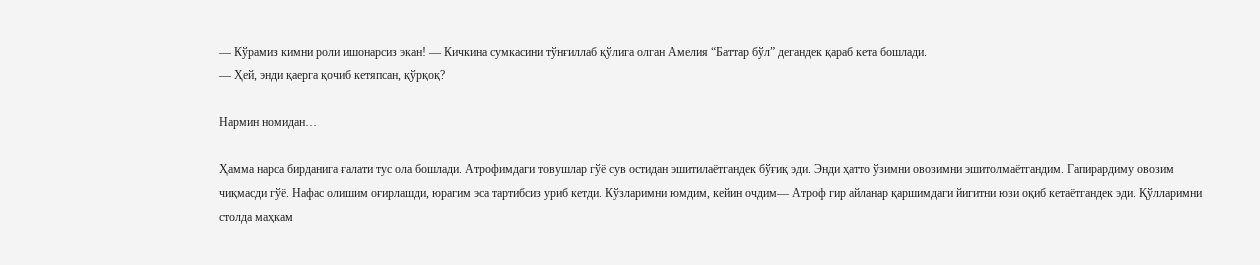— Кўрамиз кимни роли ишонарсиз экан! — Кичкина сумкасини тўнғиллаб қўлига олган Амелия “Баттар бўл” дегандек қараб кета бошлади.
— Ҳей, энди қаерга қочиб кетяпсан, қўрқоқ?

Нармин номидан…

Ҳамма нарса бирданига ғалати тус ола бошлади. Атрофимдаги товушлар гўё сув остидан эшитилаётгандек бўғиқ эди. Энди ҳатто ўзимни овозимни эшитолмаётгандим. Гапирардиму овозим чиқмасди гўё. Нафас олишим оғирлашди, юрагим эса тартибсиз уриб кетди. Кўзларимни юмдим, кейин очдим— Атроф гир айланар қаршимдаги йигитни юзи оқиб кетаётгандек эди. Қўлларимни столда маҳкам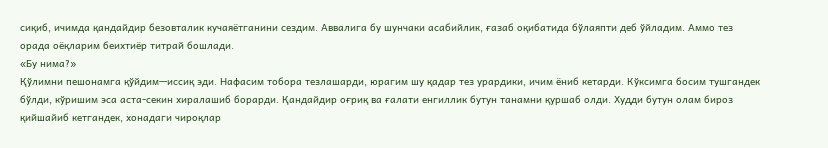сиқиб, ичимда қандайдир безовталик кучаяётганини сездим. Аввалига бу шунчаки асабийлик, ғазаб оқибатида бўлаяпти деб ўйладим. Аммо тез орада оёқларим беихтиёр титрай бошлади.
«Бу нима?»
Қўлимни пешонамга қўйдим—иссиқ эди. Нафасим тобора тезлашарди, юрагим шу қадар тез урардики, ичим ёниб кетарди. Кўксимга босим тушгандек бўлди, кўришим эса аста-секин хиралашиб борарди. Қандайдир оғриқ ва ғалати енгиллик бутун танамни қуршаб олди. Худди бутун олам бироз қийшайиб кетгандек, хонадаги чироқлар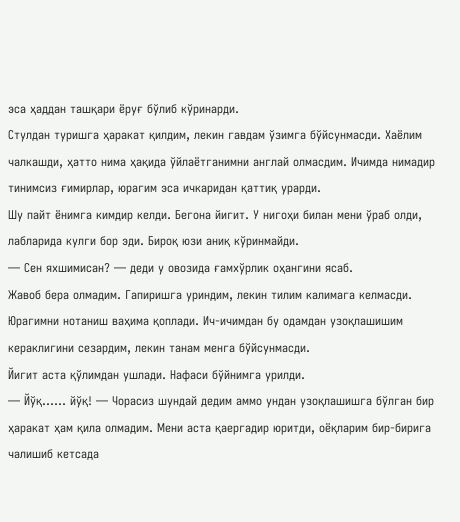эса ҳаддан ташқари ёруғ бўлиб кўринарди.
Стулдан туришга ҳаракат қилдим, лекин гавдам ўзимга бўйсунмасди. Хаёлим чалкашди, ҳатто нима ҳақида ўйлаётганимни англай олмасдим. Ичимда нимадир тинимсиз ғимирлар, юрагим эса ичкаридан қаттиқ урарди.
Шу пайт ёнимга кимдир келди. Бегона йигит. У нигоҳи билан мени ўраб олди, лабларида кулги бор эди. Бироқ юзи аниқ кўринмайди.
— Сен яхшимисан? — деди у овозида ғамхўрлик оҳангини ясаб.
Жавоб бера олмадим. Гапиришга уриндим, лекин тилим калимага келмасди. Юрагимни нотаниш ваҳима қоплади. Ич-ичимдан бу одамдан узоқлашишим кераклигини сезардим, лекин танам менга бўйсунмасди.
Йигит аста қўлимдан ушлади. Нафаси бўйнимга урилди.
— Йўқ…… йўқ! — Чорасиз шундай дедим аммо ундан узоқлашишга бўлган бир ҳаракат ҳам қила олмадим. Мени аста қаергадир юритди, оёқларим бир-бирига чалишиб кетсада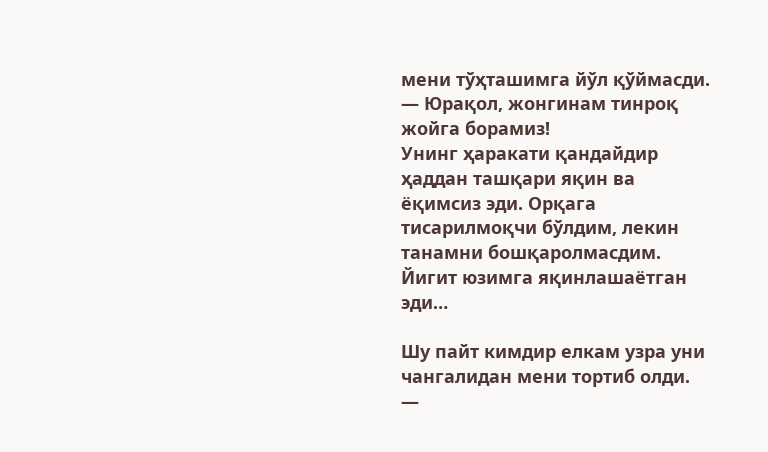мени тўҳташимга йўл қўймасди.
— Юрақол, жонгинам тинроқ жойга борамиз!
Унинг ҳаракати қандайдир ҳаддан ташқари яқин ва ёқимсиз эди. Орқага тисарилмоқчи бўлдим, лекин танамни бошқаролмасдим. Йигит юзимга яқинлашаётган эди…

Шу пайт кимдир елкам узра уни чангалидан мени тортиб олди.
—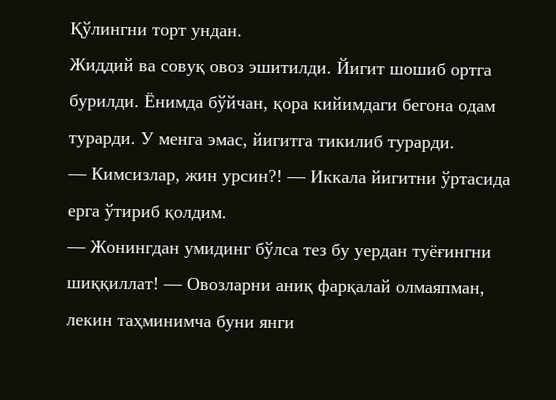Қўлингни торт ундан.
Жиддий ва совуқ овоз эшитилди. Йигит шошиб ортга бурилди. Ёнимда бўйчан, қора кийимдаги бегона одам турарди. У менга эмас, йигитга тикилиб турарди.
— Кимсизлар, жин урсин?! — Иккала йигитни ўртасида ерга ўтириб қолдим.
— Жонингдан умидинг бўлса тез бу уердан туёғингни шиққиллат! — Овозларни аниқ фарқалай олмаяпман, лекин таҳминимча буни янги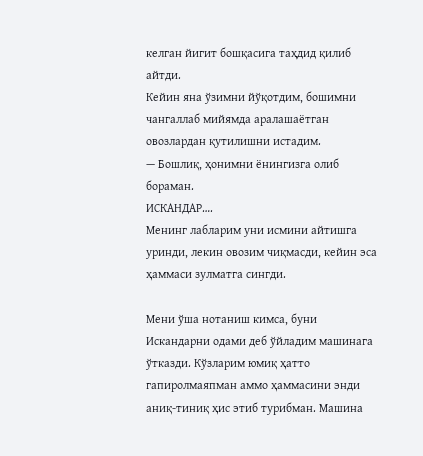келган йигит бошқасига таҳдид қилиб айтди.
Кейин яна ўзимни йўқотдим, бошимни чангаллаб мийямда аралашаётган овозлардан қутилишни истадим.
— Бошлиқ, ҳонимни ёнингизга олиб бораман.
ИСКАНДАР….
Менинг лабларим уни исмини айтишга уринди, лекин овозим чиқмасди, кейин эса ҳаммаси зулматга сингди.

Мени ўша нотаниш кимса, буни Искандарни одами деб ўйладим машинага ўтказди. Кўзларим юмиқ ҳатто гапиролмаяпман аммо ҳаммасини энди аниқ-тиниқ ҳис этиб турибман. Машина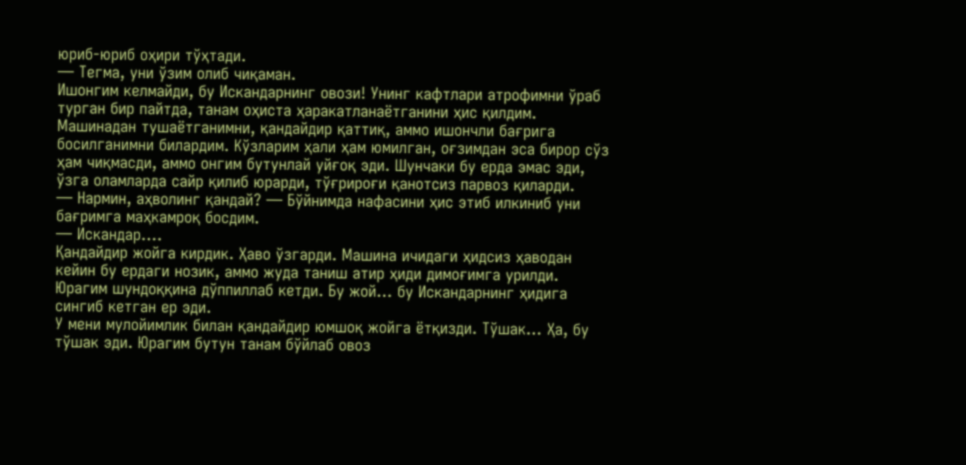юриб-юриб оҳири тўҳтади.
— Тегма, уни ўзим олиб чиқаман.
Ишонгим келмайди, бу Искандарнинг овози! Унинг кафтлари атрофимни ўраб турган бир пайтда, танам оҳиста ҳаракатланаётганини ҳис қилдим. Машинадан тушаётганимни, қандайдир қаттиқ, аммо ишончли бағрига босилганимни билардим. Кўзларим ҳали ҳам юмилган, оғзимдан эса бирор сўз ҳам чиқмасди, аммо онгим бутунлай уйғоқ эди. Шунчаки бу ерда эмас эди, ўзга оламларда сайр қилиб юрарди, тўғрироғи қанотсиз парвоз қиларди.
— Нармин, аҳволинг қандай? — Бўйнимда нафасини ҳис этиб илкиниб уни бағримга маҳкамроқ босдим.
— Искандар….
Қандайдир жойга кирдик. Ҳаво ўзгарди. Машина ичидаги ҳидсиз ҳаводан кейин бу ердаги нозик, аммо жуда таниш атир ҳиди димоғимга урилди. Юрагим шундоққина дўппиллаб кетди. Бу жой… бу Искандарнинг ҳидига сингиб кетган ер эди.
У мени мулойимлик билан қандайдир юмшоқ жойга ётқизди. Тўшак… Ҳа, бу тўшак эди. Юрагим бутун танам бўйлаб овоз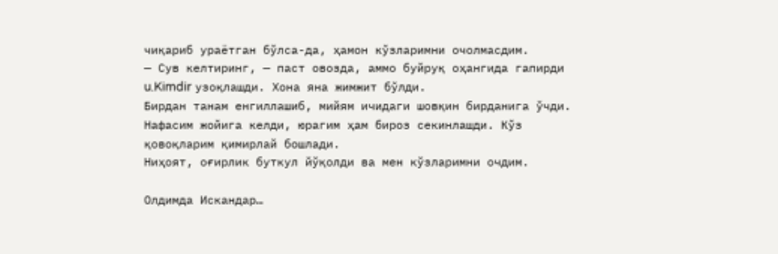чиқариб ураётган бўлса-да, ҳамон кўзларимни очолмасдим.
— Сув келтиринг, — паст овозда, аммо буйруқ оҳангида гапирди u.Kimdir узоқлашди. Хона яна жимжит бўлди.
Бирдан танам енгиллашиб, мийям ичидаги шовқин бирданига ўчди. Нафасим жойига келди, юрагим ҳам бироз секинлашди. Кўз қовоқларим қимирлай бошлади.
Ниҳоят, оғирлик буткул йўқолди ва мен кўзларимни очдим.

Олдимда Искандар…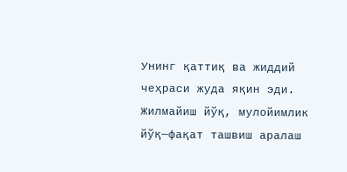Унинг қаттиқ ва жиддий чеҳраси жуда яқин эди. Жилмайиш йўқ, мулойимлик йўқ—фақат ташвиш аралаш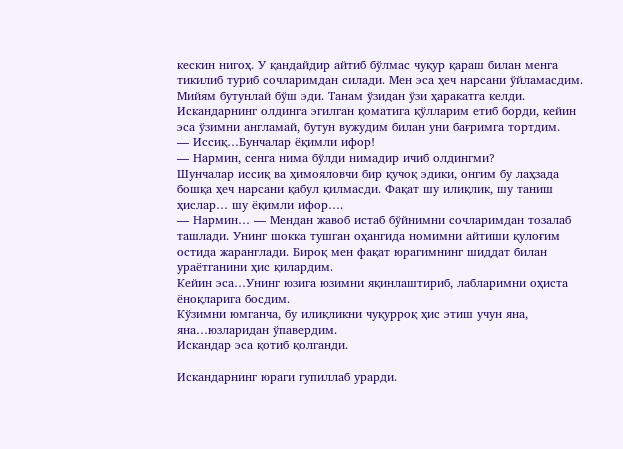кескин нигоҳ. У қандайдир айтиб бўлмас чуқур қараш билан менга тикилиб туриб сочларимдан силади. Мен эса ҳеч нарсани ўйламасдим. Мийям бутунлай бўш эди. Танам ўзидан ўзи ҳаракатга келди.
Искандарнинг олдинга эгилган қоматига қўлларим етиб борди, кейин эса ўзимни англамай, бутун вужудим билан уни бағримга тортдим.
— Иссиқ…Бунчалар ёқимли ифор!
— Нармин, сенга нима бўлди нимадир ичиб олдингми?
Шунчалар иссиқ ва ҳимояловчи бир қучоқ эдики, онгим бу лаҳзада бошқа ҳеч нарсани қабул қилмасди. Фақат шу илиқлик, шу таниш ҳислар… шу ёқимли ифор….
— Нармин… — Мендан жавоб истаб бўйнимни сочларимдан тозалаб ташлади. Унинг шокка тушган оҳангида номимни айтиши қулоғим остида жаранглади. Бироқ мен фақат юрагимнинг шиддат билан ураётганини ҳис қилардим.
Кейин эса…Унинг юзига юзимни яқинлаштириб, лабларимни оҳиста ёноқларига босдим.
Кўзимни юмганча, бу илиқликни чуқурроқ ҳис этиш учун яна, яна…юзларидан ўпавердим.
Искандар эса қотиб қолганди.

Искандарнинг юраги гупиллаб урарди.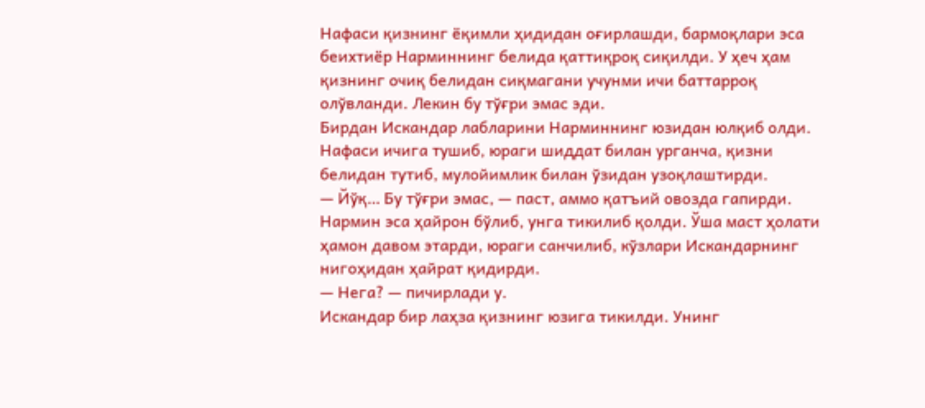Нафаси қизнинг ёқимли ҳидидан оғирлашди, бармоқлари эса беихтиёр Нарминнинг белида қаттиқроқ сиқилди. У ҳеч ҳам қизнинг очиқ белидан сиқмагани учунми ичи баттарроқ олўвланди. Лекин бу тўғри эмас эди.
Бирдан Искандар лабларини Нарминнинг юзидан юлқиб олди. Нафаси ичига тушиб, юраги шиддат билан урганча, қизни белидан тутиб, мулойимлик билан ўзидан узоқлаштирди.
— Йўқ… Бу тўғри эмас, — паст, аммо қатъий овозда гапирди.
Нармин эса ҳайрон бўлиб, унга тикилиб қолди. Ўша маст ҳолати ҳамон давом этарди, юраги санчилиб, кўзлари Искандарнинг нигоҳидан ҳайрат қидирди.
— Нега? — пичирлади у.
Искандар бир лаҳза қизнинг юзига тикилди. Унинг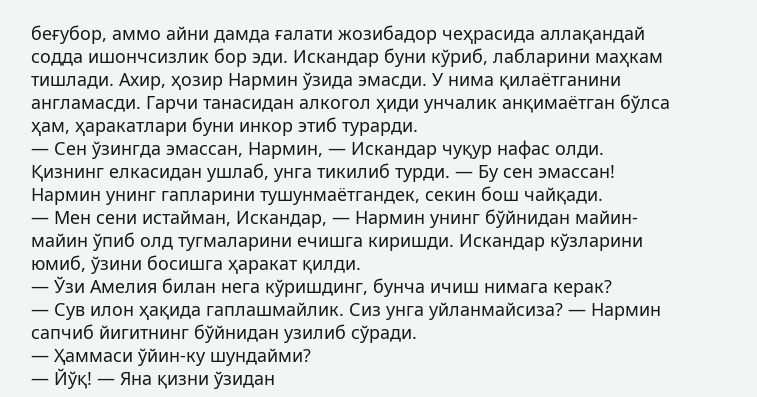беғубор, аммо айни дамда ғалати жозибадор чеҳрасида аллақандай содда ишончсизлик бор эди. Искандар буни кўриб, лабларини маҳкам тишлади. Ахир, ҳозир Нармин ўзида эмасди. У нима қилаётганини англамасди. Гарчи танасидан алкогол ҳиди унчалик анқимаётган бўлса ҳам, ҳаракатлари буни инкор этиб турарди.
— Сен ўзингда эмассан, Нармин, — Искандар чуқур нафас олди. Қизнинг елкасидан ушлаб, унга тикилиб турди. — Бу сен эмассан!
Нармин унинг гапларини тушунмаётгандек, секин бош чайқади.
— Мен сени истайман, Искандар, — Нармин унинг бўйнидан майин-майин ўпиб олд тугмаларини ечишга киришди. Искандар кўзларини юмиб, ўзини босишга ҳаракат қилди.
— Ўзи Амелия билан нега кўришдинг, бунча ичиш нимага керак?
— Сув илон ҳақида гаплашмайлик. Сиз унга уйланмайсиза? — Нармин сапчиб йигитнинг бўйнидан узилиб сўради.
— Ҳаммаси ўйин-ку шундайми?
— Йўқ! — Яна қизни ўзидан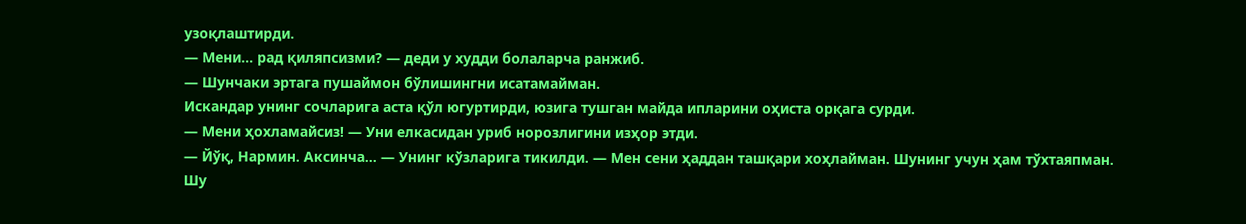узоқлаштирди.
— Мени… рад қиляпсизми? — деди у худди болаларча ранжиб.
— Шунчаки эртага пушаймон бўлишингни исатамайман.
Искандар унинг сочларига аста қўл югуртирди, юзига тушган майда ипларини оҳиста орқага сурди.
— Мени ҳохламайсиз! — Уни елкасидан уриб норозлигини изҳор этди.
— Йўқ, Нармин. Аксинча… — Унинг кўзларига тикилди. — Мен сени ҳаддан ташқари хоҳлайман. Шунинг учун ҳам тўхтаяпман.
Шу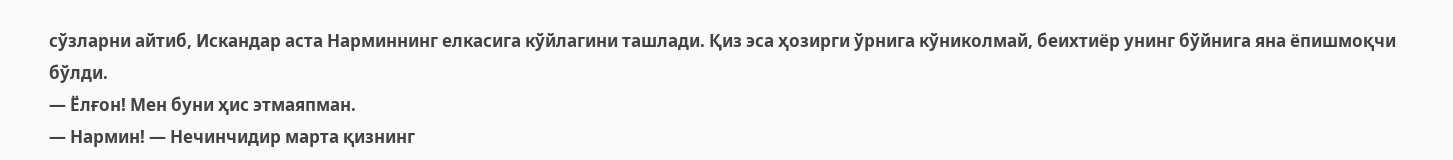сўзларни айтиб, Искандар аста Нарминнинг елкасига кўйлагини ташлади. Қиз эса ҳозирги ўрнига кўниколмай, беихтиёр унинг бўйнига яна ёпишмоқчи бўлди.
— Ёлғон! Мен буни ҳис этмаяпман.
— Нармин! — Нечинчидир марта қизнинг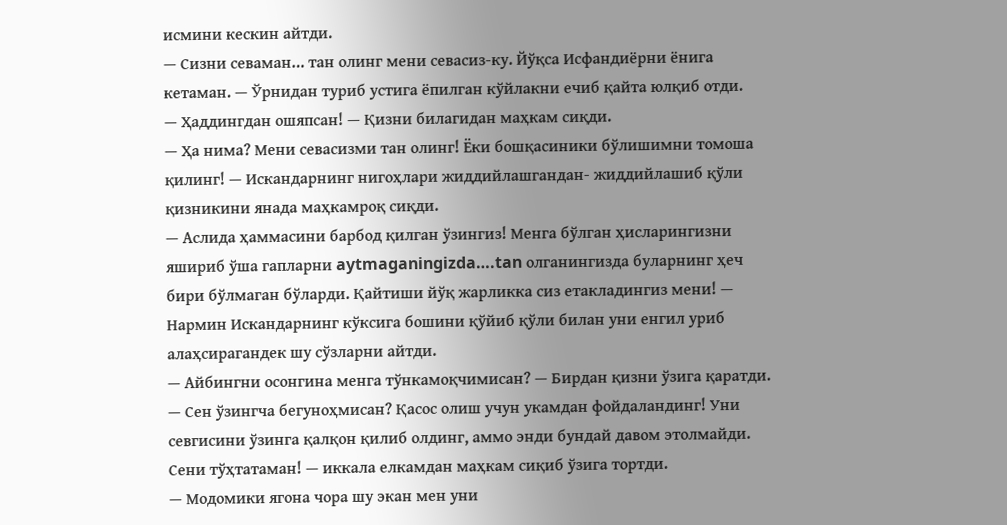исмини кескин айтди.
— Сизни севаман… тан олинг мени севасиз-ку. Йўқса Исфандиёрни ёнига кетаман. — Ўрнидан туриб устига ёпилган кўйлакни ечиб қайта юлқиб отди.
— Ҳаддингдан ошяпсан! — Қизни билагидан маҳкам сиқди.
— Ҳа нима? Мени севасизми тан олинг! Ёки бошқасиники бўлишимни томоша қилинг! — Искандарнинг нигоҳлари жиддийлашгандан- жиддийлашиб қўли қизникини янада маҳкамроқ сиқди.
— Аслида ҳаммасини барбод қилган ўзингиз! Менга бўлган ҳисларингизни яшириб ўша гапларни aytmaganingizda….tan олганингизда буларнинг ҳеч бири бўлмаган бўларди. Қайтиши йўқ жарликка сиз етакладингиз мени! — Нармин Искандарнинг кўксига бошини қўйиб қўли билан уни енгил уриб алаҳсирагандек шу сўзларни айтди.
— Айбингни осонгина менга тўнкамоқчимисан? — Бирдан қизни ўзига қаратди. — Сен ўзингча бегуноҳмисан? Қасос олиш учун укамдан фойдаландинг! Уни севгисини ўзинга қалқон қилиб олдинг, аммо энди бундай давом этолмайди. Сени тўҳтатаман! — иккала елкамдан маҳкам сиқиб ўзига тортди.
— Модомики ягона чора шу экан мен уни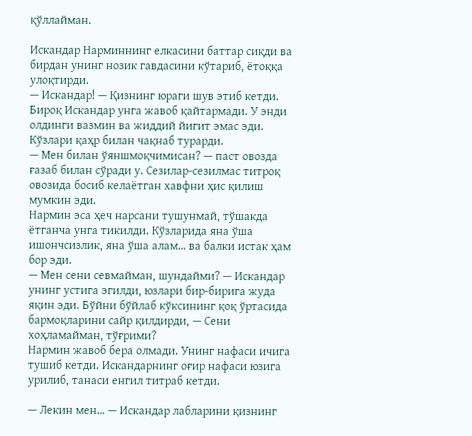қўллайман.

Искандар Нарминнинг елкасини баттар сиқди ва бирдан унинг нозик гавдасини кўтариб, ётоққа улоқтирди.
— Искандар! — Қизнинг юраги шув этиб кетди. Бироқ Искандар унга жавоб қайтармади. У энди олдинги вазмин ва жиддий йигит эмас эди. Кўзлари қаҳр билан чақнаб турарди.
— Мен билан ўяншмоқчимисан? — паст овозда ғазаб билан сўради у. Сезилар-сезилмас титроқ овозида босиб келаётган хавфни ҳис қилиш мумкин эди.
Нармин эса ҳеч нарсани тушунмай, тўшакда ётганча унга тикилди. Кўзларида яна ўша ишончсизлик, яна ўша алам… ва балки истак ҳам бор эди.
— Мен сени севмайман, шундайми? — Искандар унинг устига эгилди, юзлари бир-бирига жуда яқин эди. Бўйни бўйлаб кўксининг қоқ ўртасида бармоқларини сайр қилдирди, — Сени хоҳламайман, тўғрими?
Нармин жавоб бера олмади. Унинг нафаси ичига тушиб кетди. Искандарнинг оғир нафаси юзига урилиб, танаси енгил титраб кетди.

— Лекин мен… — Искандар лабларини қизнинг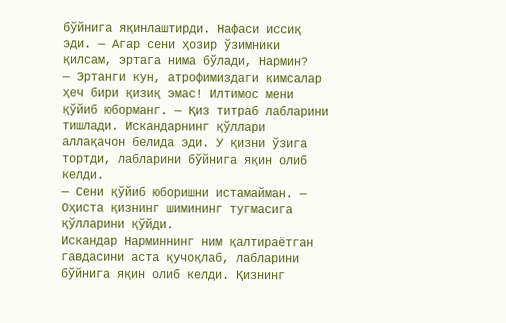бўйнига яқинлаштирди. Нафаси иссиқ эди. — Агар сени ҳозир ўзимники қилсам, эртага нима бўлади, Нармин?
— Эртанги кун, атрофимиздаги кимсалар ҳеч бири қизиқ эмас! Илтимос мени қўйиб юборманг. — Қиз титраб лабларини тишлади. Искандарнинг қўллари аллақачон белида эди. У қизни ўзига тортди, лабларини бўйнига яқин олиб келди.
— Сени қўйиб юборишни истамайман. — Оҳиста қизнинг шимининг тугмасига қўлларини қўйди.
Искандар Нарминнинг ним қалтираётган гавдасини аста қучоқлаб, лабларини бўйнига яқин олиб келди. Қизнинг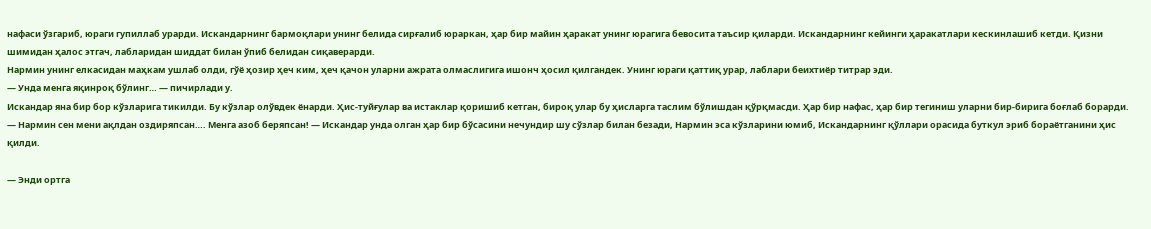нафаси ўзгариб, юраги гупиллаб урарди. Искандарнинг бармоқлари унинг белида сирғалиб юраркан, ҳар бир майин ҳаракат унинг юрагига бевосита таъсир қиларди. Искандарнинг кейинги ҳаракатлари кескинлашиб кетди. Қизни шимидан ҳалос этгач, лабларидан шиддат билан ўпиб белидан сиқаверарди.
Нармин унинг елкасидан маҳкам ушлаб олди, гўё ҳозир ҳеч ким, ҳеч қачон уларни ажрата олмаслигига ишонч ҳосил қилгандек. Унинг юраги қаттиқ урар, лаблари беихтиёр титрар эди.
— Унда менга яқинроқ бўлинг… — пичирлади у.
Искандар яна бир бор кўзларига тикилди. Бу кўзлар олўвдек ёнарди. Ҳис-туйғулар ва истаклар қоришиб кетган, бироқ улар бу ҳисларга таслим бўлишдан қўрқмасди. Ҳар бир нафас, ҳар бир тегиниш уларни бир-бирига боғлаб борарди.
— Нармин сен мени ақлдан оздиряпсан…. Менга азоб беряпсан! — Искандар унда олган ҳар бир бўсасини нечундир шу сўзлар билан безади, Нармин эса кўзларини юмиб, Искандарнинг қўллари орасида буткул эриб бораётганини ҳис қилди.

— Энди ортга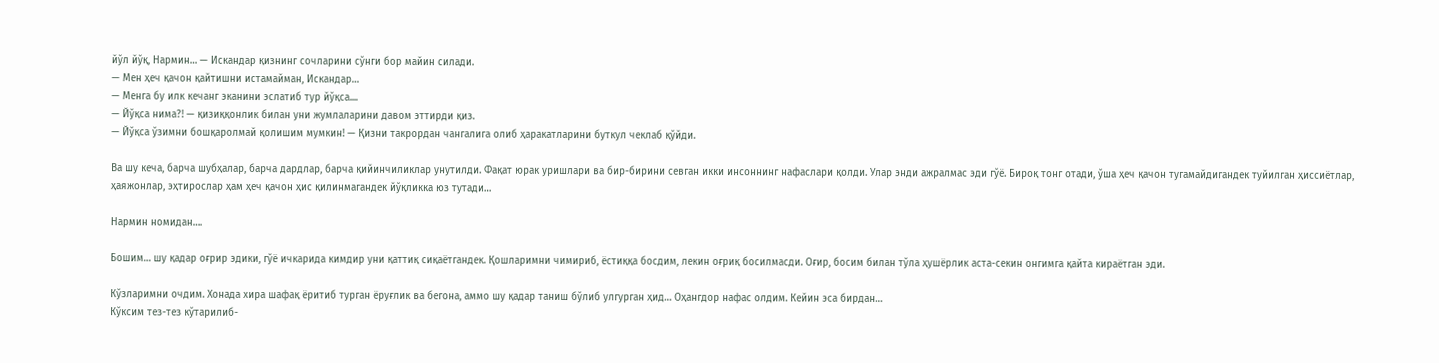йўл йўқ, Нармин… — Искандар қизнинг сочларини сўнги бор майин силади.
— Мен ҳеч қачон қайтишни истамайман, Искандар…
— Менга бу илк кечанг эканини эслатиб тур йўқса....
— Йўқса нима?! — қизиққонлик билан уни жумлаларини давом эттирди қиз.
— Йўқса ўзимни бошқаролмай қолишим мумкин! — Қизни такрордан чангалига олиб ҳаракатларини буткул чеклаб қўйди.

Ва шу кеча, барча шубҳалар, барча дардлар, барча қийинчиликлар унутилди. Фақат юрак уришлари ва бир-бирини севган икки инсоннинг нафаслари қолди. Улар энди ажралмас эди гўё. Бироқ тонг отади, ўша ҳеч қачон тугамайдигандек туйилган ҳиссиётлар, ҳаяжонлар, эҳтирослар ҳам ҳеч қачон ҳис қилинмагандек йўқликка юз тутади…

Нармин номидан….

Бошим… шу қадар оғрир эдики, гўё ичкарида кимдир уни қаттиқ сиқаётгандек. Қошларимни чимириб, ёстиққа босдим, лекин оғриқ босилмасди. Оғир, босим билан тўла ҳушёрлик аста-секин онгимга қайта кираётган эди.

Кўзларимни очдим. Хонада хира шафақ ёритиб турган ёруғлик ва бегона, аммо шу қадар таниш бўлиб улгурган ҳид… Оҳангдор нафас олдим. Кейин эса бирдан…
Кўксим тез-тез кўтарилиб-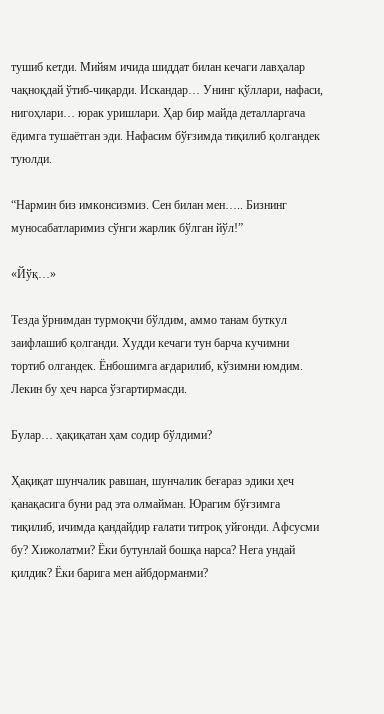тушиб кетди. Мийям ичида шиддат билан кечаги лавҳалар чақноқдай ўтиб-чиқарди. Искандар… Унинг қўллари, нафаси, нигоҳлари… юрак уришлари. Ҳар бир майда деталларгача ёдимга тушаётган эди. Нафасим бўғзимда тиқилиб қолгандек туюлди.

“Нармин биз имконсизмиз. Сен билан мен….. Бизнинг муносабатларимиз сўнги жарлик бўлган йўл!”

«Йўқ…»

Тезда ўрнимдан турмоқчи бўлдим, аммо танам буткул заифлашиб қолганди. Худди кечаги тун барча кучимни тортиб олгандек. Ёнбошимга ағдарилиб, кўзимни юмдим. Лекин бу ҳеч нарса ўзгартирмасди.

Булар… ҳақиқатан ҳам содир бўлдими?

Ҳақиқат шунчалик равшан, шунчалик беғараз эдики ҳеч қанақасига буни рад эта олмайман. Юрагим бўғзимга тиқилиб, ичимда қандайдир ғалати титроқ уйғонди. Афсусми бу? Хижолатми? Ёки бутунлай бошқа нарса? Нега ундай қилдик? Ёки барига мен айбдорманми?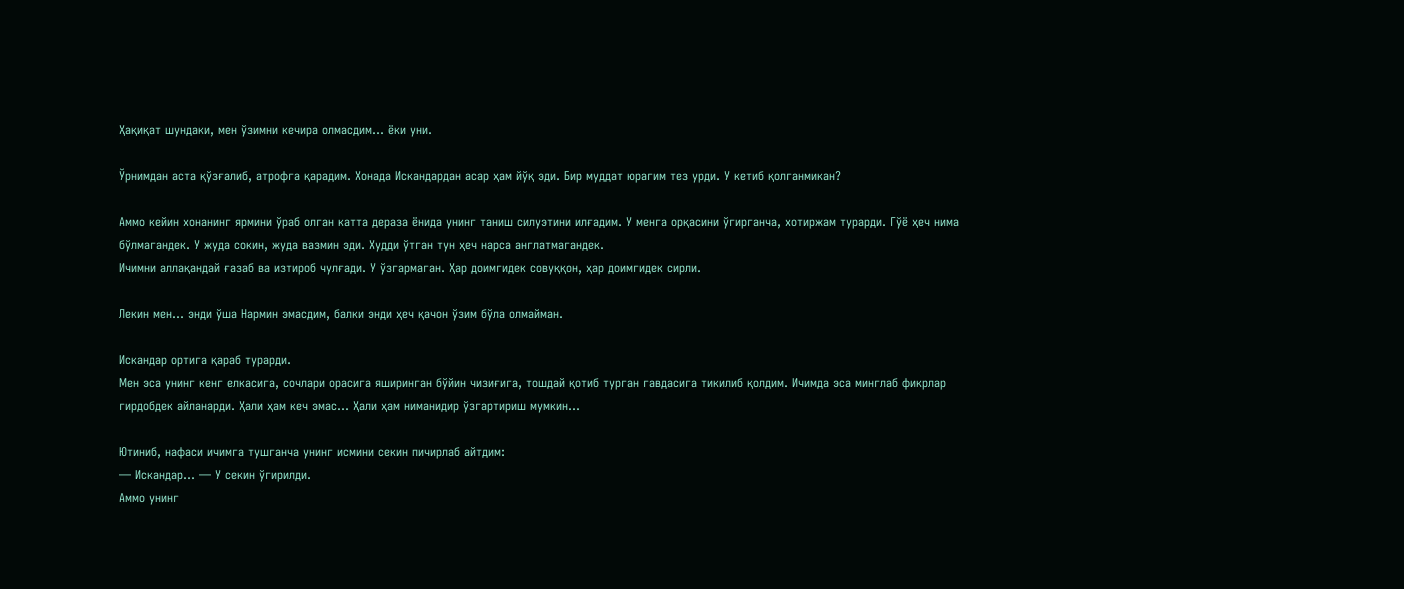Ҳақиқат шундаки, мен ўзимни кечира олмасдим… ёки уни.

Ўрнимдан аста қўзғалиб, атрофга қарадим. Хонада Искандардан асар ҳам йўқ эди. Бир муддат юрагим тез урди. У кетиб қолганмикан?

Аммо кейин хонанинг ярмини ўраб олган катта дераза ёнида унинг таниш силуэтини илғадим. У менга орқасини ўгирганча, хотиржам турарди. Гўё ҳеч нима бўлмагандек. У жуда сокин, жуда вазмин эди. Худди ўтган тун ҳеч нарса англатмагандек.
Ичимни аллақандай ғазаб ва изтироб чулғади. У ўзгармаган. Ҳар доимгидек совуққон, ҳар доимгидек сирли.

Лекин мен… энди ўша Нармин эмасдим, балки энди ҳеч қачон ўзим бўла олмайман.

Искандар ортига қараб турарди.
Мен эса унинг кенг елкасига, сочлари орасига яширинган бўйин чизиғига, тошдай қотиб турган гавдасига тикилиб қолдим. Ичимда эса минглаб фикрлар гирдобдек айланарди. Ҳали ҳам кеч эмас… Ҳали ҳам ниманидир ўзгартириш мумкин…

Ютиниб, нафаси ичимга тушганча унинг исмини секин пичирлаб айтдим:
— Искандар… — У секин ўгирилди.
Аммо унинг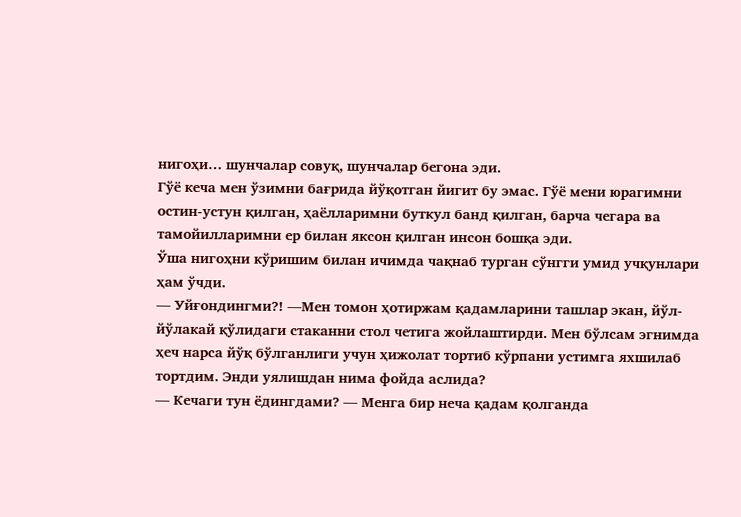нигоҳи… шунчалар совуқ, шунчалар бегона эди.
Гўё кеча мен ўзимни бағрида йўқотган йигит бу эмас. Гўё мени юрагимни остин-устун қилган, ҳаёлларимни буткул банд қилган, барча чегара ва тамойилларимни ер билан яксон қилган инсон бошқа эди.
Ўша нигоҳни кўришим билан ичимда чақнаб турган сўнгги умид учқунлари ҳам ўчди.
— Уйғондингми?! —Мен томон ҳотиржам қадамларини ташлар экан, йўл-йўлакай қўлидаги стаканни стол четига жойлаштирди. Мен бўлсам эгнимда ҳеч нарса йўқ бўлганлиги учун ҳижолат тортиб кўрпани устимга яхшилаб тортдим. Энди уялишдан нима фойда аслида?
— Кечаги тун ёдингдами? — Менга бир неча қадам қолганда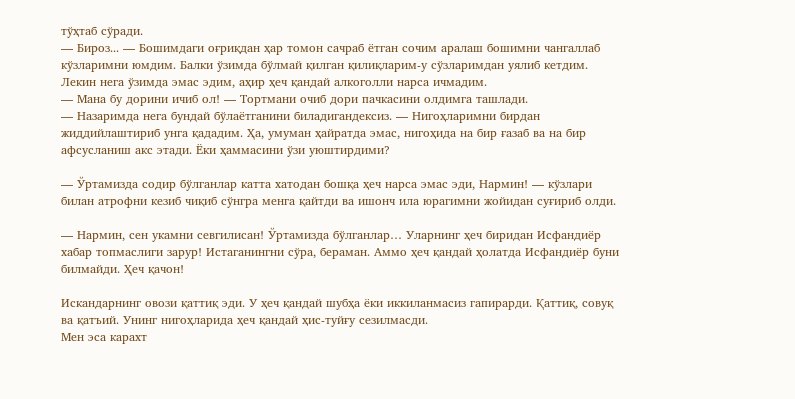тўҳтаб сўради.
— Бироз... — Бошимдаги оғриқдан ҳар томон сачраб ётган сочим аралаш бошимни чангаллаб кўзларимни юмдим. Балки ўзимда бўлмай қилган қилиқларим-у сўзларимдан уялиб кетдим. Лекин нега ўзимда эмас эдим, аҳир ҳеч қандай алкоголли нарса ичмадим.
— Мана бу дорини ичиб ол! — Тортмани очиб дори пачкасини олдимга ташлади.
— Назаримда нега бундай бўлаётганини биладигандексиз. — Нигоҳларимни бирдан жиддийлаштириб унга қададим. Ҳа, умуман ҳайратда эмас, нигоҳида на бир ғазаб ва на бир афсусланиш акс этади. Ёки ҳаммасини ўзи уюштирдими?

— Ўртамизда содир бўлганлар катта хатодан бошқа ҳеч нарса эмас эди, Нармин! — кўзлари билан атрофни кезиб чиқиб сўнгра менга қайтди ва ишонч ила юрагимни жойидан суғириб олди.

— Нармин, сен укамни севгилисан! Ўртамизда бўлганлар… Уларнинг ҳеч биридан Исфандиёр хабар топмаслиги зарур! Истаганингни сўра, бераман. Аммо ҳеч қандай ҳолатда Исфандиёр буни билмайди. Ҳеч қачон!

Искандарнинг овози қаттиқ эди. У ҳеч қандай шубҳа ёки иккиланмасиз гапирарди. Қаттиқ, совуқ ва қатъий. Унинг нигоҳларида ҳеч қандай ҳис-туйғу сезилмасди.
Мен эса карахт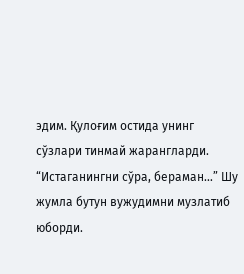эдим. Қулоғим остида унинг сўзлари тинмай жарангларди. “Истаганингни сўра, бераман…” Шу жумла бутун вужудимни музлатиб юборди.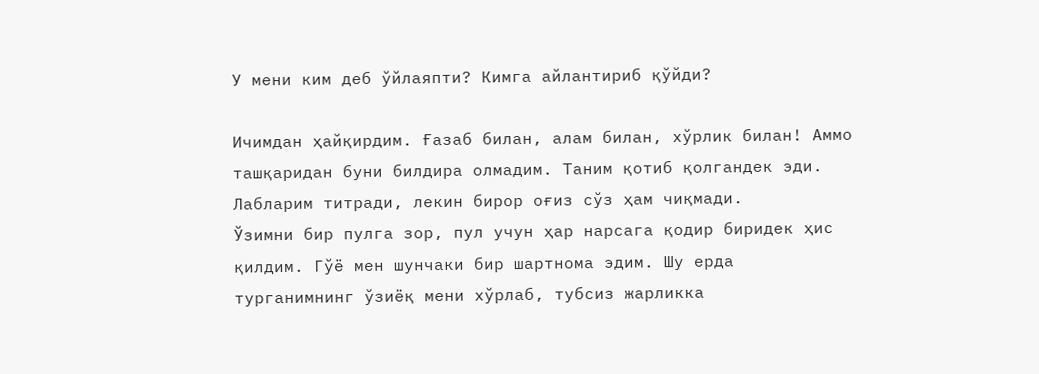У мени ким деб ўйлаяпти? Кимга айлантириб қўйди?

Ичимдан ҳайқирдим. Ғазаб билан, алам билан, хўрлик билан! Аммо ташқаридан буни билдира олмадим. Таним қотиб қолгандек эди. Лабларим титради, лекин бирор оғиз сўз ҳам чиқмади.
Ўзимни бир пулга зор, пул учун ҳар нарсага қодир биридек ҳис қилдим. Гўё мен шунчаки бир шартнома эдим. Шу ерда турганимнинг ўзиёқ мени хўрлаб, тубсиз жарликка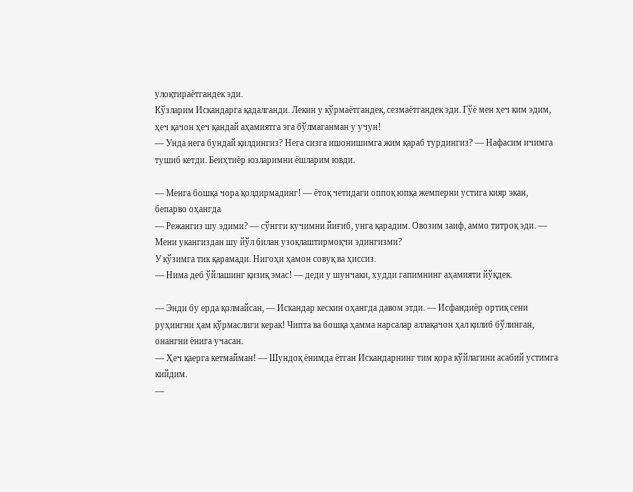улоқтираётгандек эди.
Кўзларим Искандарга қадалганди. Лекин у кўрмаётгандек, сезмаётгандек эди. Гўё мен ҳеч ким эдим, ҳеч қачон ҳеч қандай аҳамиятга эга бўлмаганман у учун!
— Унда нега бундай қилдингиз? Нега сизга ишонишимга жим қараб турдингиз? — Нафасим ичимга тушиб кетди. Беиҳтиёр юзларимни ёшларим ювди.

— Менга бошқа чора қолдирмадинг! — ётоқ четидаги оппоқ юпқа жемперни устига кияр экан, бепарво оҳангда
— Режангиз шу эдими? — сўнгги кучимни йиғиб, унга қарадим. Овозим заиф, аммо титроқ эди. — Мени укангиздан шу йўл билан узоқлаштирмоқчи эдингизми?
У кўзимга тик қарамади. Нигоҳи ҳамон совуқ ва ҳиссиз.
— Нима деб ўйлашинг қизиқ эмас! — деди у шунчаки, худди гапимнинг аҳамияти йўқдек.

— Энди бу ерда қолмайсан, — Искандар кескин оҳангда давом этди. — Исфандиёр ортиқ сени руҳингни ҳам кўрмаслиги керак! Чипта ва бошқа ҳамма нарсалар аллақачон ҳал қилиб бўлинган, онангни ёнига учасан.
— Ҳеч қаерга кетмайман! — Шундоқ ёнимда ётган Искандарнинг тим қора кўйлагини асабий устимга кийдим.
—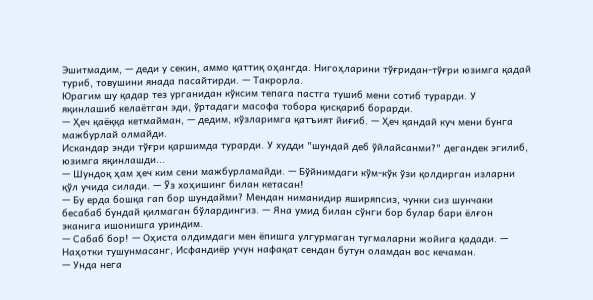Эшитмадим, — деди у секин, аммо қаттиқ оҳангда. Нигоҳларини тўғридан-тўғри юзимга қадай туриб, товушини янада пасайтирди. — Такрорла.
Юрагим шу қадар тез урганидан кўксим тепага пастга тушиб мени сотиб турарди. У яқинлашиб келаётган эди, ўртадаги масофа тобора қисқариб борарди.
— Ҳеч қаёққа кетмайман, — дедим, кўзларимга қатъият йиғиб. — Ҳеч қандай куч мени бунга мажбурлай олмайди.
Искандар энди тўғри қаршимда турарди. У худди "шундай деб ўйлайсанми?" дегандек эгилиб, юзимга яқинлашди...
— Шундоқ ҳам ҳеч ким сени мажбурламайди. — Бўйнимдаги кўм-кўк ўзи қолдирган изларни қўл учида силади. — Ўз хоҳишинг билан кетасан!
— Бу ерда бошқа гап бор шундайми? Мендан ниманидир яширяпсиз, чунки сиз шунчаки бесабаб бундай қилмаган бўлардингиз. — Яна умид билан сўнги бор булар бари ёлғон эканига ишонишга уриндим.
— Сабаб бор! — Оҳиста олдимдаги мен ёпишга улгурмаган тугмаларни жойига қадади. — Наҳотки тушунмасанг, Исфандиёр учун нафақат сендан бутун оламдан вос кечаман.
— Унда нега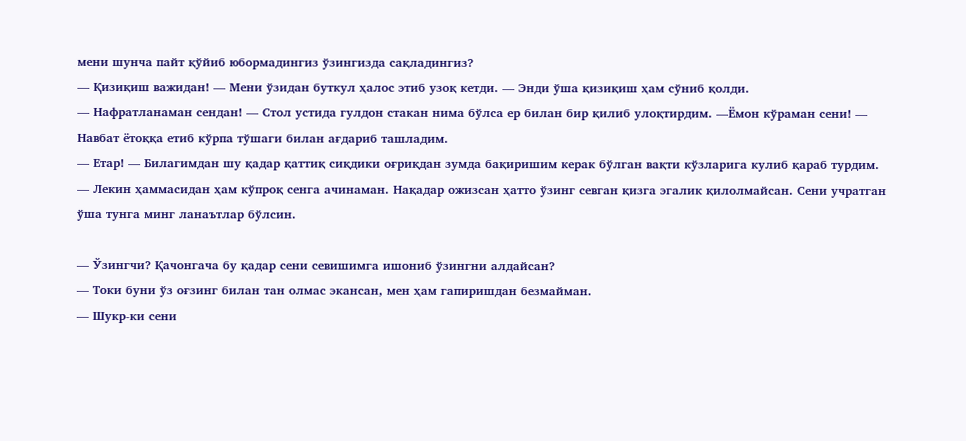мени шунча пайт қўйиб юбормадингиз ўзингизда сақладингиз?
— Қизиқиш важидан! — Мени ўзидан буткул ҳалос этиб узоқ кетди. — Энди ўша қизиқиш ҳам сўниб қолди.
— Нафратланаман сендан! — Стол устида гулдон стакан нима бўлса ер билан бир қилиб улоқтирдим. —Ёмон кўраман сени! — Навбат ётоққа етиб кўрпа тўшаги билан ағдариб ташладим.
— Етар! — Билагимдан шу қадар қаттиқ сиқдики оғриқдан зумда бақиришим керак бўлган вақти кўзларига кулиб қараб турдим.
— Лекин ҳаммасидан ҳам кўпроқ сенга ачинаман. Нақадар ожизсан ҳатто ўзинг севган қизга эгалик қилолмайсан. Сени учратган ўша тунга минг ланаътлар бўлсин.

— Ўзингчи? Қачонгача бу қадар сени севишимга ишониб ўзингни алдайсан?
— Токи буни ўз оғзинг билан тан олмас экансан, мен ҳам гапиришдан безмайман.
— Шукр-ки сени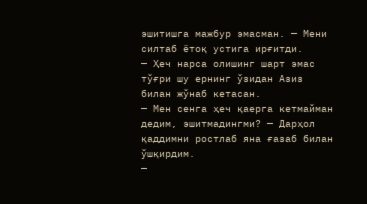эшитишга мажбур эмасман. — Мени силтаб ётоқ устига ирғитди.
— Ҳеч нарса олишинг шарт эмас тўғри шу ернинг ўзидан Азиз билан жўнаб кетасан.
— Мен сенга ҳеч қаерга кетмайман дедим, эшитмадингми? — Дарҳол қаддимни ростлаб яна ғазаб билан ўшқирдим.
—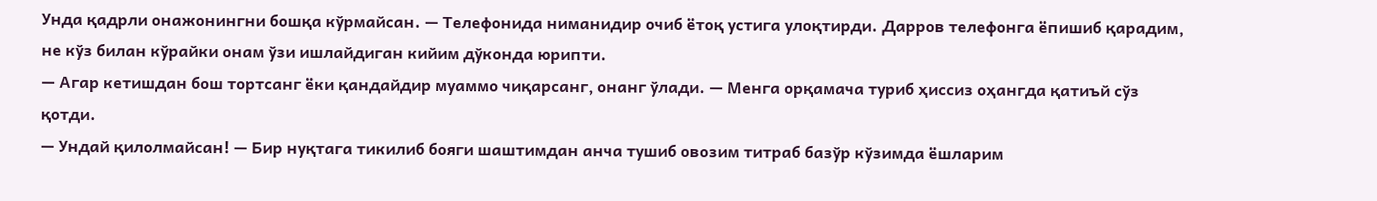Унда қадрли онажонингни бошқа кўрмайсан. — Телефонида ниманидир очиб ётоқ устига улоқтирди. Дарров телефонга ёпишиб қарадим, не кўз билан кўрайки онам ўзи ишлайдиган кийим дўконда юрипти.
— Агар кетишдан бош тортсанг ёки қандайдир муаммо чиқарсанг, онанг ўлади. — Менга орқамача туриб ҳиссиз оҳангда қатиъй сўз қотди.
— Ундай қилолмайсан! — Бир нуқтага тикилиб бояги шаштимдан анча тушиб овозим титраб базўр кўзимда ёшларим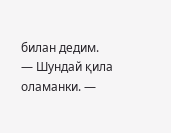билан дедим.
— Шундай қила оламанки. —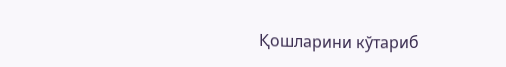Қошларини кўтариб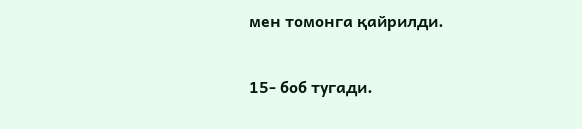мен томонга қайрилди.

15- боб тугади.